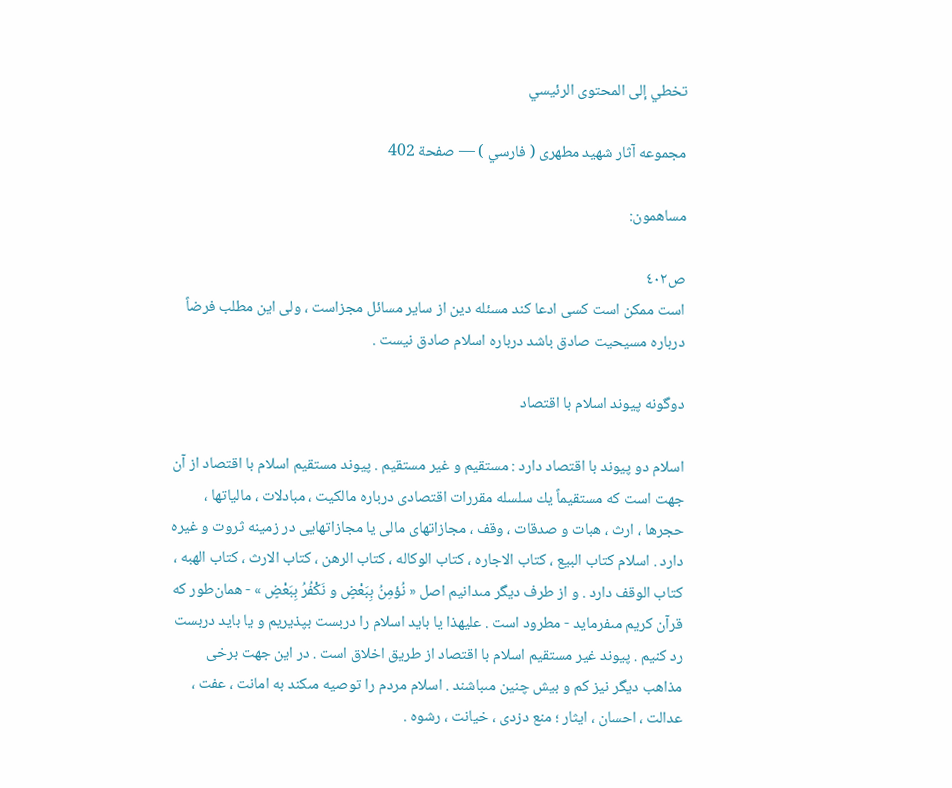تخطي إلى المحتوى الرئيسي

مجموعه آثار شهيد مطهرى ( فارسي ) — صفحة 402

مساهمون:

ص٤٠٢
است ممكن است كسى ادعا كند مسئله دين از ساير مسائل مجزاست ، ولى اين مطلب فرضاً درباره مسيحيت صادق باشد درباره اسلام صادق نيست .

دوگونه پيوند اسلام با اقتصاد

اسلام دو پيوند با اقتصاد دارد : مستقيم و غير مستقيم . پيوند مستقيم اسلام با اقتصاد از آن جهت است كه مستقيماً يك سلسله مقررات اقتصادى درباره مالكيت ، مبادلات ، مالياتها ، حجرها ، ارث ، هبات و صدقات ، وقف ، مجازاتهاى مالى يا مجازاتهايى در زمينه ثروت و غيره دارد . اسلام كتاب البيع ، كتاب الاجاره ، كتاب الوكاله ، كتاب الرهن ، كتاب الارث ، كتاب الهبه ، كتاب الوقف دارد . و از طرف ديگر مىدانيم اصل « نُؤمِنُ بِبَعْضٍ و نَكْفُرُ بِبَعْضٍ » - همان‌طور كه قرآن كريم مىفرمايد - مطرود است . عليهذا يا بايد اسلام را دربست بپذيريم و يا بايد دربست رد كنيم . پيوند غير مستقيم اسلام با اقتصاد از طريق اخلاق است . در اين جهت برخى مذاهب ديگر نيز كم و بيش چنين مىباشند . اسلام مردم را توصيه مىكند به امانت ، عفت ، عدالت ، احسان ، ايثار ؛ منع دزدى ، خيانت ، رشوه .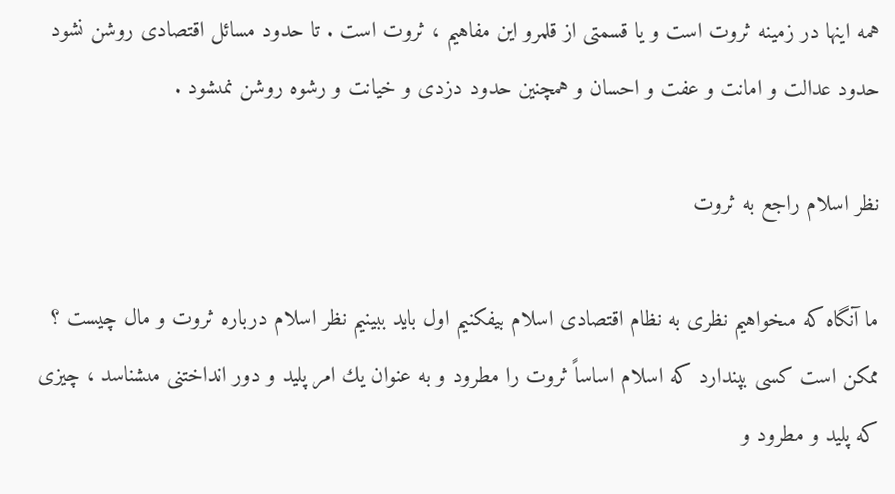همه اينها در زمينه ثروت است و يا قسمتى از قلمرو اين مفاهيم ، ثروت است . تا حدود مسائل اقتصادى روشن نشود حدود عدالت و امانت و عفت و احسان و همچنين حدود دزدى و خيانت و رشوه روشن نمىشود .

نظر اسلام راجع به ثروت

ما آنگاه كه مىخواهيم نظرى به نظام اقتصادى اسلام بيفكنيم اول بايد ببينيم نظر اسلام درباره ثروت و مال چيست ؟ ممكن است كسى بپندارد كه اسلام اساساً ثروت را مطرود و به عنوان يك امر پليد و دور انداختنى مىشناسد ، چيزى كه پليد و مطرود و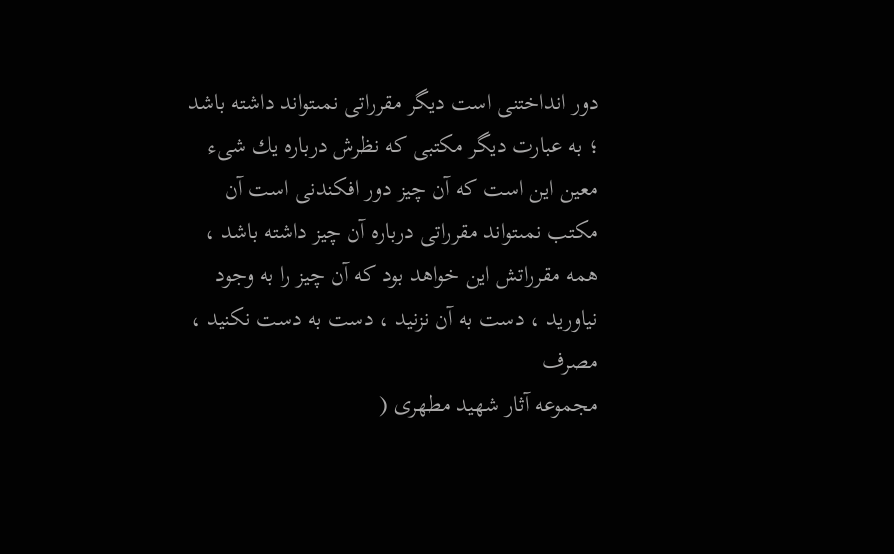دور انداختنى است ديگر مقرراتى نمىتواند داشته باشد ؛ به عبارت ديگر مكتبى كه نظرش درباره يك شىء معين اين است كه آن چيز دور افكندنى است آن مكتب نمىتواند مقرراتى درباره آن چيز داشته باشد ، همه مقرراتش اين خواهد بود كه آن چيز را به وجود نياوريد ، دست به آن نزنيد ، دست به دست نكنيد ، مصرف
مجموعه آثار شهيد مطهرى (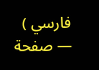فارسي ) — صفحة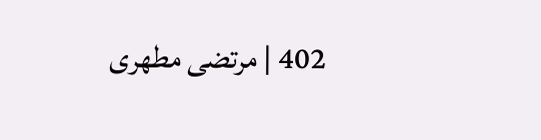402 | مرتضى مطهرى